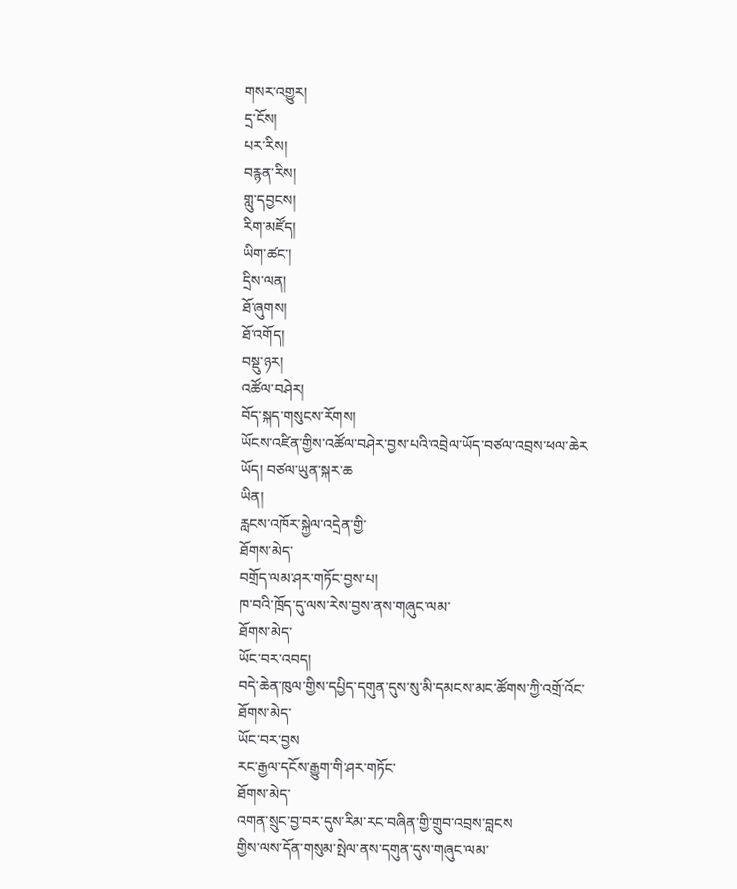གསར་འགྱུར།
དྲ་ངོས།
པར་རིས།
བརྙན་རིས།
གླུ་དབྱངས།
རིག་མཛོད།
ཡིག་ཚང་།
དྲིས་ལན།
ཐོ་ཞུགས།
ཐོ་འགོད།
བསྡུ་ཉར།
འཚོལ་བཤེར།
བོད་སྐད་གསུངས་རོགས།
ཡོངས་འཛིན་གྱིས་འཚོལ་བཤེར་བྱས་པའི་འབྲེལ་ཡོད་བཙལ་འབྲས་ཕལ་ཆེར
ཡོད། བཙལ་ཡུན་སྐར་ཆ
ཡིན།
རླངས་འཁོར་སྐྱེལ་འདྲེན་གྱི་
ཐོགས་མེད་
བགྲོད་ལམ་ཤར་གཏོང་བྱས་པ།
ཁ་བའི་ཁྲོད་དུ་ལས་རེས་བྱས་ནས་གཞུང་ལམ་
ཐོགས་མེད་
ཡོང་བར་འབད།
བདེ་ཆེན་ཁུལ་གྱིས་དཔྱིད་དགུན་དུས་སུ་མི་དམངས་མང་ཚོགས་ཀྱི་འགྲོ་འོང་
ཐོགས་མེད་
ཡོང་བར་བྱས
རང་རྒྱལ་དངོས་རྒྱུག་གི་ཤར་གཏོང་
ཐོགས་མེད་
འགན་སྲུང་བྱ་བར་དུས་རིམ་རང་བཞིན་གྱི་གྲུབ་འབྲས་བླངས
གྱིས་ལས་དོན་གསུམ་སྤེལ་ནས་དགུན་དུས་གཞུང་ལམ་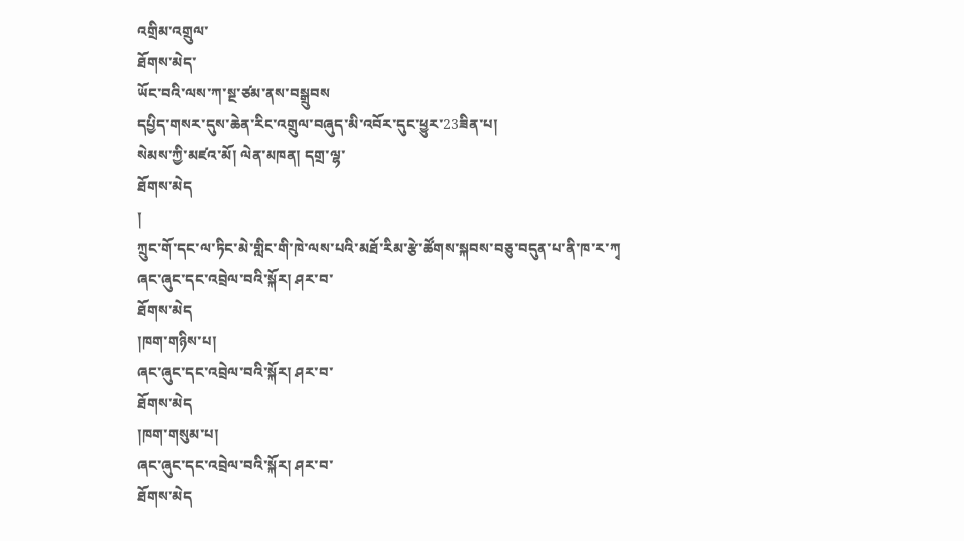འགྲིམ་འགྲུལ་
ཐོགས་མེད་
ཡོང་བའི་ལས་ཀ་སྔ་ཙམ་ནས་བསྒྲུབས
དཔྱིད་གསར་དུས་ཆེན་རིང་འགྲུལ་བཞུད་མི་འབོར་དུང་ཕྱུར་23ཟིན་པ།
སེམས་ཀྱི་མཛའ་མོ། ལེན་མཁན། དགྲ་ལྷ་
ཐོགས་མེད
།
ཀྲུང་གོ་དང་ལ་ཏིང་མེ་གླིང་གི་ཁེ་ལས་པའི་མཐོ་རིམ་རྩེ་ཚོགས་སྐབས་བཅུ་བདུན་པ་ནི་ཁ་ར་ཀྭ
ཞང་ཞུང་དང་འབྲེལ་བའི་སྐོར། ཤར་བ་
ཐོགས་མེད
།ཁག་གཉིས་པ།
ཞང་ཞུང་དང་འབྲེལ་བའི་སྐོར། ཤར་བ་
ཐོགས་མེད
།ཁག་གསུམ་པ།
ཞང་ཞུང་དང་འབྲེལ་བའི་སྐོར། ཤར་བ་
ཐོགས་མེད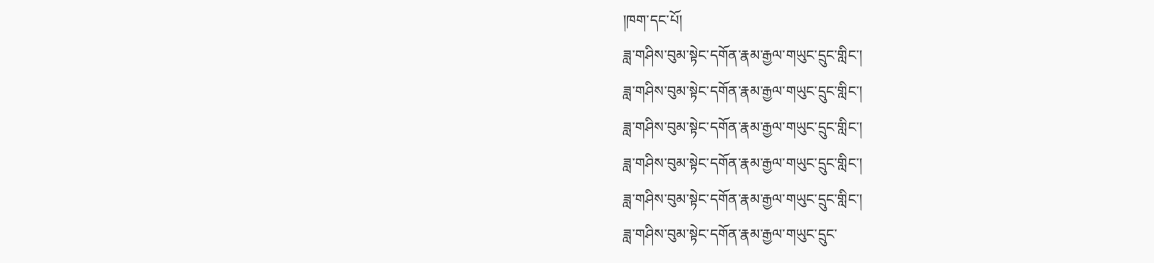།ཁག་དང་པོ།
ཟླ་གཤིས་བུམ་སྟེང་དགོན་རྣམ་རྒྱལ་གཡུང་དྲུང་གླིང་།
ཟླ་གཤིས་བུམ་སྟེང་དགོན་རྣམ་རྒྱལ་གཡུང་དྲུང་གླིང་།
ཟླ་གཤིས་བུམ་སྟེང་དགོན་རྣམ་རྒྱལ་གཡུང་དྲུང་གླིང་།
ཟླ་གཤིས་བུམ་སྟེང་དགོན་རྣམ་རྒྱལ་གཡུང་དྲུང་གླིང་།
ཟླ་གཤིས་བུམ་སྟེང་དགོན་རྣམ་རྒྱལ་གཡུང་དྲུང་གླིང་།
ཟླ་གཤིས་བུམ་སྟེང་དགོན་རྣམ་རྒྱལ་གཡུང་དྲུང་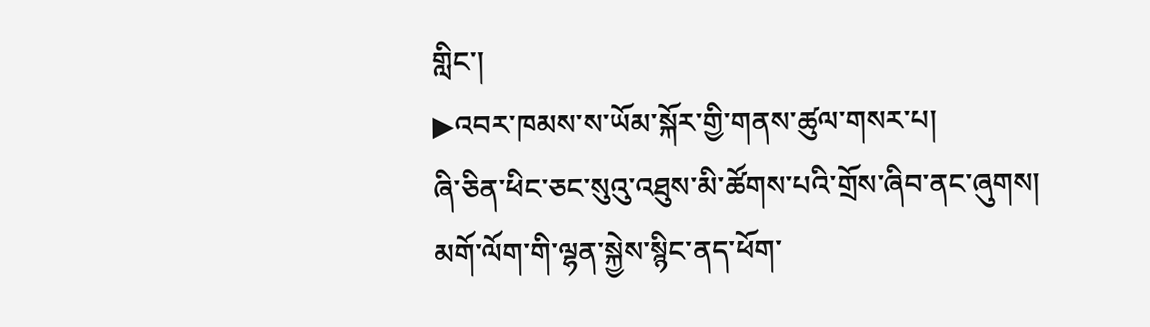གླིང་།
▶འབར་ཁམས་ས་ཡོམ་སྐོར་གྱི་གནས་ཚུལ་གསར་པ།
ཞི་ཅིན་ཕིང་ཅང་སུའུ་འཐུས་མི་ཚོགས་པའི་གྲོས་ཞིབ་ནང་ཞུགས།
མགོ་ལོག་གི་ལྷན་སྐྱེས་སྙིང་ནད་ཕོག་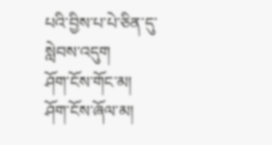པའི་བྱིས་པ་པེ་ཅིན་དུ་སླེབས་འདུག
ཤོག་ངོས་གོང་མ།
ཤོག་ངོས་ཞོལ་མ།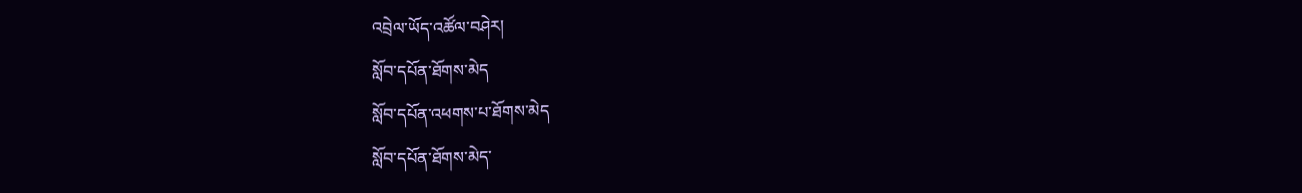འབྲེལ་ཡོད་འཚོལ་བཤེར།
སློབ་དཔོན་ཐོགས་མེད
སློབ་དཔོན་འཕགས་པ་ཐོགས་མེད
སློབ་དཔོན་ཐོགས་མེད་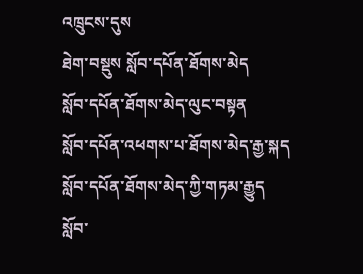འཁྲུངས་དུས
ཐེག་བསྡུས སློབ་དཔོན་ཐོགས་མེད
སློབ་དཔོན་ཐོགས་མེད་ལུང་བསྟན
སློབ་དཔོན་འཕགས་པ་ཐོགས་མེད་རྒྱ་སྐད
སློབ་དཔོན་ཐོགས་མེད་ཀྱི་གཏམ་རྒྱུད
སློབ་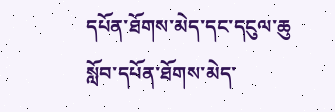དཔོན་ཐོགས་མེད་དང་དངུལ་ཆུ
སློབ་དཔོན་ཐོགས་མེད་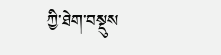ཀྱི་ཐེག་བསྡུས